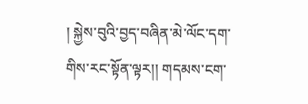། སྐྱེས་བུའི་བྱད་བཞིན་མེ་ལོང་དག་གིས་རང་སྟོན་ལྟར།། གདམས་ངག་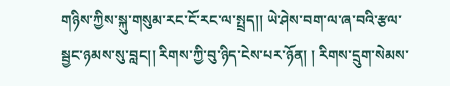གཉིས་ཀྱིས་སྐུ་གསུམ་རང་ངོ་རང་ལ་སྤྲད།། ཡེ་ཤེས་བག་ལ་ཞ་བའི་རྩལ་སྦྱང་ཉམས་སུ་བླང།། རིགས་ཀྱི་བུ་ཉིད་ངེས་པར་ཉོན། ། རིགས་དྲུག་སེམས་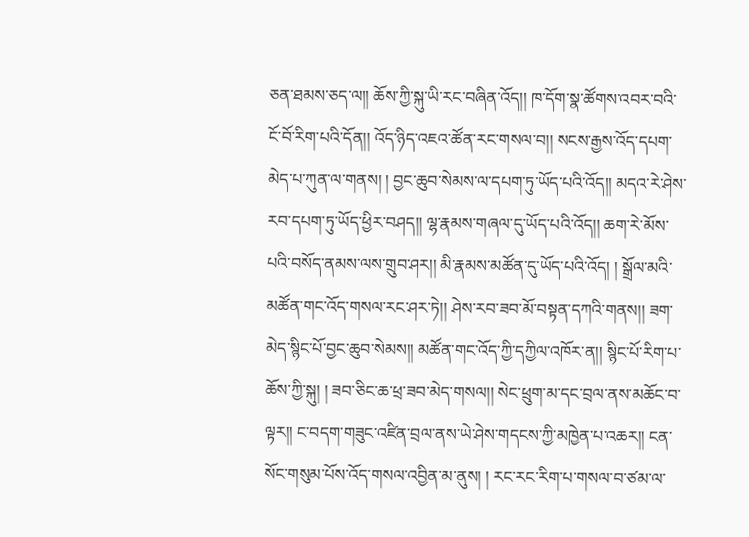ཅན་ཐམས་ཅད་ལ།། ཆོས་ཀྱི་སྐུ་ཡི་རང་བཞིན་འོད།། ཁ་དོག་སྣ་ཚོགས་འབར་བའི་ངོ་བོ་རིག་པའི་དོན།། འོད་ཉིད་འཇའ་ཚོན་རང་གསལ་བ།། སངས་རྒྱས་འོད་དཔག་མེད་པ་ཀུན་ལ་གནས། ། བྱང་ཆུབ་སེམས་ལ་དཔག་ཏུ་ཡོད་པའི་འོད།། མདའ་རེ་ཤེས་རབ་དཔག་ཏུ་ཡོད་ཕྱིར་བཤད།། ལྷ་རྣམས་གཞལ་དུ་ཡོད་པའི་འོད།། ཆག་རེ་མོས་པའི་བསོད་ནམས་ལས་གྲུབ་ཤར།། མི་རྣམས་མཚོན་དུ་ཡོད་པའི་འོད། ། སྒྲོལ་མའི་མཚོན་གང་འོད་གསལ་རང་ཤར་ཏེ།། ཤེས་རབ་ཟབ་མོ་བསྟན་དཀའི་གནས།། ཟག་མེད་སྙིང་པོ་བྱང་ཆུབ་སེམས།། མཚོན་གང་འོད་ཀྱི་དཀྱིལ་འཁོར་ན།། སྙིང་པོ་རིག་པ་ཆོས་ཀྱི་སྐུ། ། ཟབ་ཅིང་ཆ་ཕྲ་ཟབ་མེད་གསལ།། སེང་ཕྲུག་མ་དང་བྲལ་ནས་མཆོང་བ་ལྟར།། ང་བདག་གཟུང་འཛིན་བྲལ་ནས་ཡེ་ཤེས་གདངས་ཀྱི་མཁྱེན་པ་འཆར།། ངན་སོང་གསུམ་པོས་འོད་གསལ་འབྱིན་མ་ནུས། ། རང་རང་རིག་པ་གསལ་བ་ཙམ་ལ་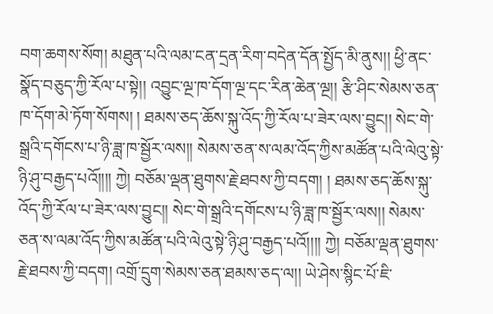བག་ཆགས་སོག། མཐུན་པའི་ལམ་ངན་དྲན་རིག་བདེན་དོན་སྤྱོད་མི་ནུས།། ཕྱི་ནང་སྣོད་བཅུད་ཀྱི་རོལ་པ་སྟེ།། འབྱུང་ལྔ་ཁ་དོག་ལྔ་དང་རིན་ཆེན་ལྔ།། རྩི་ཤིང་སེམས་ཅན་ཁ་དོག་མེ་ཏོག་སོགས། ། ཐམས་ཅད་ཆོས་སྐུ་འོད་ཀྱི་རོལ་པ་ཟེར་ལས་བྱུང།། སེང་གེ་སྒྲའི་དགོངས་པ་ཉི་ཟླ་ཁ་སྦྱོར་ལས།། སེམས་ཅན་ས་ལམ་འོད་ཀྱིས་མཚོན་པའི་ལེའུ་སྟེ་ཉི་ཤུ་བརྒྱད་པའོ།།།། ཀྱེ། བཅོམ་ལྡན་ཐུགས་རྗེ་ཐབས་ཀྱི་བདག། ། ཐམས་ཅད་ཆོས་སྐུ་འོད་ཀྱི་རོལ་པ་ཟེར་ལས་བྱུང།། སེང་གེ་སྒྲའི་དགོངས་པ་ཉི་ཟླ་ཁ་སྦྱོར་ལས།། སེམས་ཅན་ས་ལམ་འོད་ཀྱིས་མཚོན་པའི་ལེའུ་སྟེ་ཉི་ཤུ་བརྒྱད་པའོ།།།། ཀྱེ། བཅོམ་ལྡན་ཐུགས་རྗེ་ཐབས་ཀྱི་བདག། འགྲོ་དྲུག་སེམས་ཅན་ཐམས་ཅད་ལ།། ཡེ་ཤེས་སྙིང་པོ་ཇི་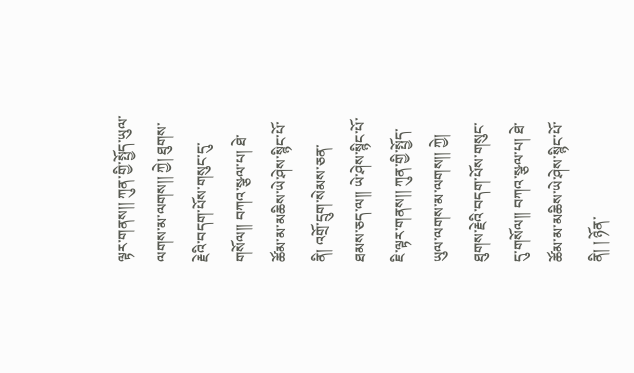ལྟར་གནས།། ཀུན་གྱི་སྤྱོད་ཡུལ་ལགས་མ་ལགས།། ཀྱེ། ཐུགས་རྗེའི་བདག་པོས་གསུང་དུ་གསོལ།། བཀའ་སྩལ་པ། ཐེ་ཚོམ་མ་མཆིས་ཡེ་ཤེས་སྙིང་པོ་ནི། འགྲོ་དྲུག་སེམས་ཅན་ཐམས་ཅད་ལ།། ཡེ་ཤེས་སྙིང་པོ་ཇི་ལྟར་གནས།། ཀུན་གྱི་སྤྱོད་ཡུལ་ལགས་མ་ལགས།། ཀྱེ། ཐུགས་རྗེའི་བདག་པོས་གསུང་དུ་གསོལ།། བཀའ་སྩལ་པ། ཐེ་ཚོམ་མ་མཆིས་ཡེ་ཤེས་སྙིང་པོ་ནི། ། ཉོན་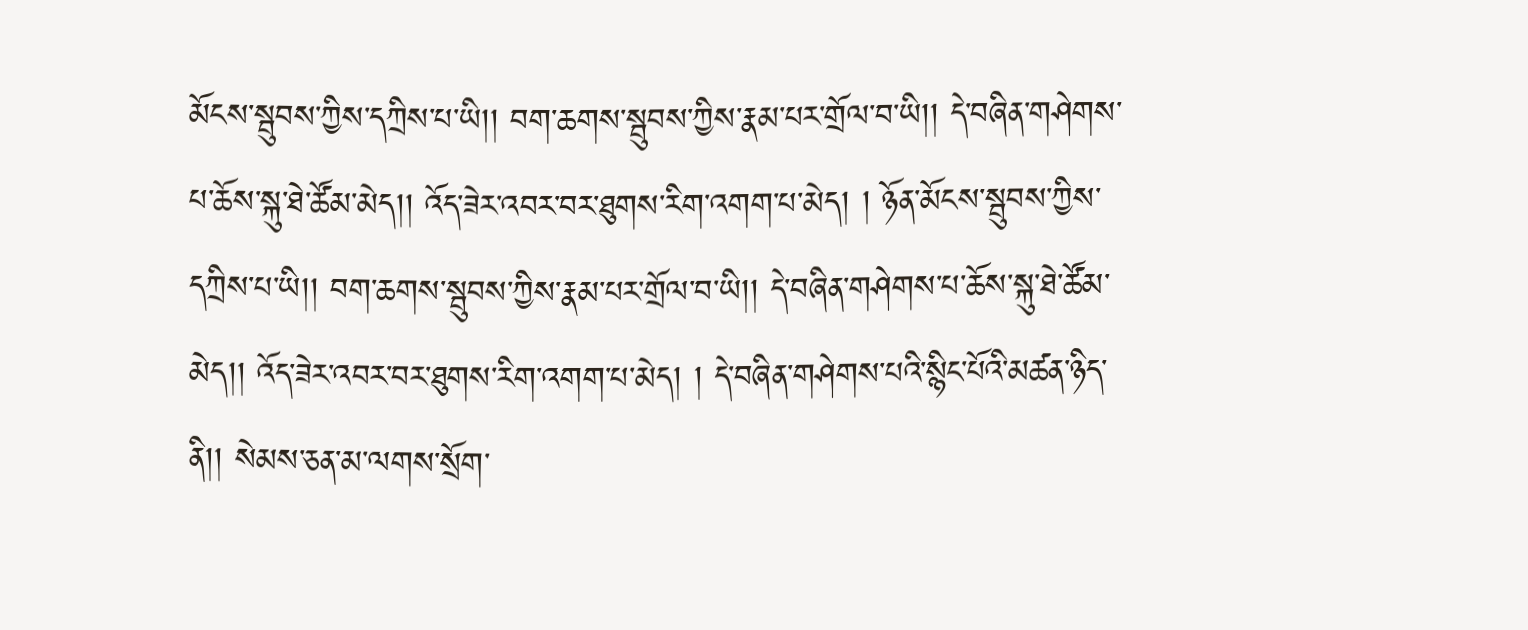མོངས་སྦུབས་ཀྱིས་དཀྲིས་པ་ཡི།། བག་ཆགས་སྦུབས་ཀྱིས་རྣམ་པར་གྲོལ་བ་ཡི།། དེ་བཞིན་གཤེགས་པ་ཆོས་སྐུ་ཐེ་ཚོམ་མེད།། འོད་ཟེར་འབར་བར་ཐུགས་རིག་འགག་པ་མེད། ། ཉོན་མོངས་སྦུབས་ཀྱིས་དཀྲིས་པ་ཡི།། བག་ཆགས་སྦུབས་ཀྱིས་རྣམ་པར་གྲོལ་བ་ཡི།། དེ་བཞིན་གཤེགས་པ་ཆོས་སྐུ་ཐེ་ཚོམ་མེད།། འོད་ཟེར་འབར་བར་ཐུགས་རིག་འགག་པ་མེད། ། དེ་བཞིན་གཤེགས་པའི་སྙིང་པོའི་མཚན་ཉིད་ནི།། སེམས་ཅན་མ་ལགས་སྲོག་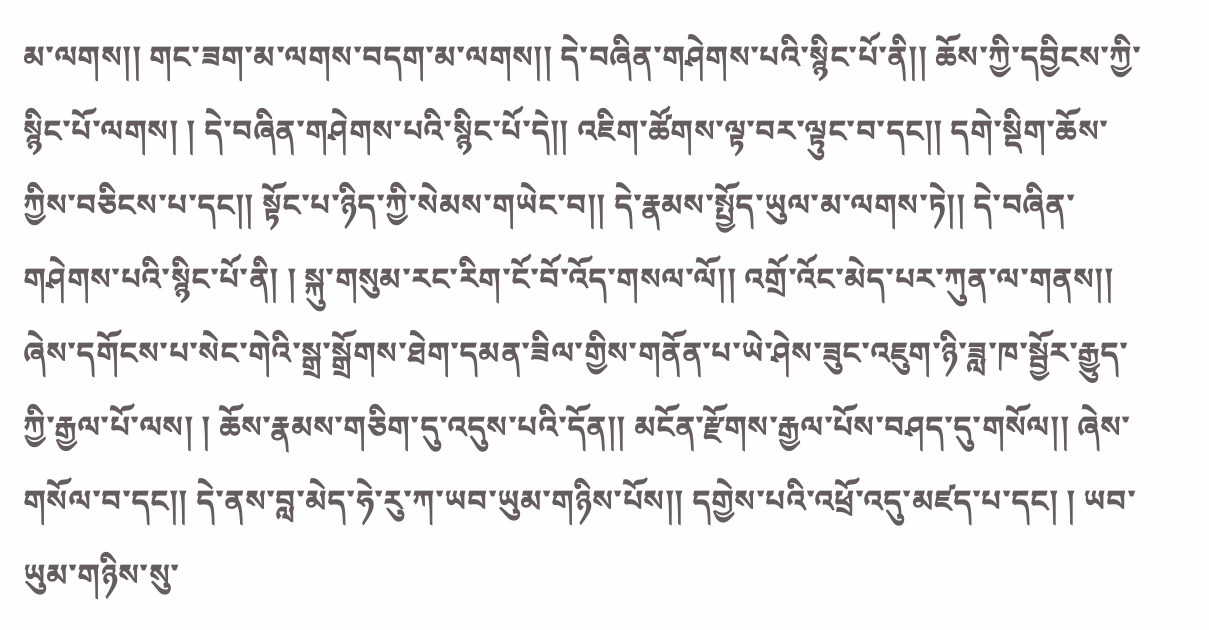མ་ལགས།། གང་ཟག་མ་ལགས་བདག་མ་ལགས།། དེ་བཞིན་གཤེགས་པའི་སྙིང་པོ་ནི།། ཆོས་ཀྱི་དབྱིངས་ཀྱི་སྙིང་པོ་ལགས། ། དེ་བཞིན་གཤེགས་པའི་སྙིང་པོ་དེ།། འཇིག་ཚོགས་ལྟ་བར་ལྟུང་བ་དང།། དགེ་སྡིག་ཆོས་ཀྱིས་བཅིངས་པ་དང།། སྟོང་པ་ཉིད་ཀྱི་སེམས་གཡེང་བ།། དེ་རྣམས་སྤྱོད་ཡུལ་མ་ལགས་ཏེ།། དེ་བཞིན་གཤེགས་པའི་སྙིང་པོ་ནི། ། སྐུ་གསུམ་རང་རིག་ངོ་བོ་འོད་གསལ་ལོ།། འགྲོ་འོང་མེད་པར་ཀུན་ལ་གནས།། ཞེས་དགོངས་པ་སེང་གེའི་སྒྲ་སྒྲོགས་ཐེག་དམན་ཟིལ་གྱིས་གནོན་པ་ཡེ་ཤེས་ཟུང་འཇུག་ཉི་ཟླ་ཁ་སྦྱོར་རྒྱུད་ཀྱི་རྒྱལ་པོ་ལས། ། ཆོས་རྣམས་གཅིག་དུ་འདུས་པའི་དོན།། མངོན་རྫོགས་རྒྱལ་པོས་བཤད་དུ་གསོལ།། ཞེས་གསོལ་བ་དང།། དེ་ནས་བླ་མེད་ཧེ་རུ་ཀ་ཡབ་ཡུམ་གཉིས་པོས།། དགྱེས་པའི་འཕྲོ་འདུ་མཛད་པ་དང། ། ཡབ་ཡུམ་གཉིས་སུ་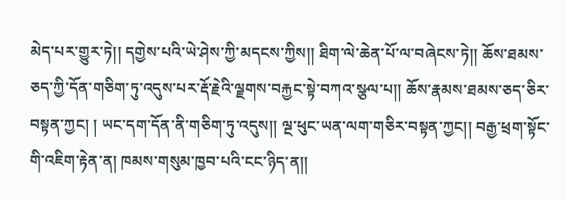མེད་པར་གྱུར་ཏེ།། དགྱེས་པའི་ཡེ་ཤེས་ཀྱི་མདངས་ཀྱིས།། ཐིག་ལེ་ཆེན་པོ་ལ་བཞེངས་ཏེ།། ཆོས་ཐམས་ཅད་ཀྱི་དོན་གཅིག་ཏུ་འདུས་པར་རྡོ་རྗེའི་ལྗགས་བརྐྱང་སྟེ་བཀའ་སྩལ་པ།། ཆོས་རྣམས་ཐམས་ཅད་ཅིར་བསྟན་ཀྱང། ། ཡང་དག་དོན་ནི་གཅིག་ཏུ་འདུས།། ལྔ་ཕུང་ཡན་ལག་གཅིར་བསྟན་ཀྱང།། བརྒྱ་ཕྲག་སྟོང་གི་འཇིག་རྟེན་ན། ཁམས་གསུམ་ཁྱབ་པའི་ངང་ཉིད་ན།།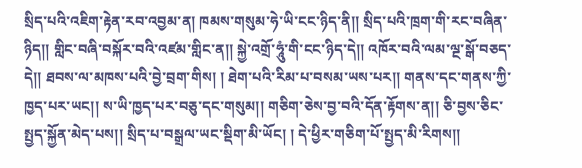སྲིད་པའི་འཇིག་རྟེན་རབ་འབྱམ་ན། ཁམས་གསུམ་ཧེ་ཡི་ངང་ཉིད་ནི།། སྲིད་པའི་ཁྲག་གི་རང་བཞིན་ཉིད།། གླིང་བཞི་བསྐོར་བའི་འཛམ་གླིང་ན།། སྐྱེ་འགྲོ་ཧཱུཾ་གི་ངང་ཉིད་དེ།། འཁོར་བའི་ལམ་ལྔ་སྒོ་བཅད་དེ།། ཐབས་ལ་མཁས་པའི་བྱེ་བྲག་གིས། ། ཐེག་པའི་རིམ་པ་བསམ་ཡས་པར།། གནས་དང་གནས་ཀྱི་ཁྱད་པར་ཡང།། ས་ཡི་ཁྱད་པར་བཅུ་དང་གསུམ།། གཅིག་ཅེས་བྱ་བའི་དོན་རྟོགས་ན།། ཅི་བྱས་ཅིང་སྤྱད་སྐྱོན་མེད་པས།། སྲིད་པ་བསྒྲལ་ཡང་སྡིག་མི་ཡོང། ། དེ་ཕྱིར་གཅིག་པོ་སྤྱད་མི་རིགས།།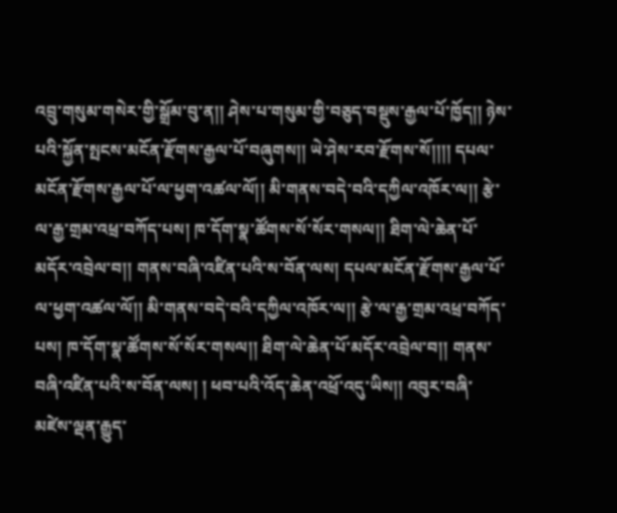འབྲུ་གསུམ་གསེར་གྱི་སྒྲོམ་བུ་ན།། ཤེས་པ་གསུམ་གྱི་བཅུད་བསྡུས་རྒྱལ་པོ་ཁྱོད།། ཉེས་པའི་སྐྱོན་སྤངས་མངོན་རྫོགས་རྒྱལ་པོ་བཞུགས།། ཡེ་ཤེས་རབ་རྫོགས་སོ།།།། དཔལ་མངོན་རྫོགས་རྒྱལ་པོ་ལ་ཕྱག་འཚལ་ལོ།། མི་གནས་བདེ་བའི་དཀྱིལ་འཁོར་ལ།། རྩེ་ལ་རྒྱ་གྲམ་འཕྲ་བཀོད་པས། ཁ་དོག་སྣ་ཚོགས་སོ་སོར་གསལ།། ཐིག་ལེ་ཆེན་པོ་མདོར་འབྲེལ་བ།། གནས་བཞི་འཛིན་པའི་ས་བོན་ལས། དཔལ་མངོན་རྫོགས་རྒྱལ་པོ་ལ་ཕྱག་འཚལ་ལོ།། མི་གནས་བདེ་བའི་དཀྱིལ་འཁོར་ལ།། རྩེ་ལ་རྒྱ་གྲམ་འཕྲ་བཀོད་པས། ཁ་དོག་སྣ་ཚོགས་སོ་སོར་གསལ།། ཐིག་ལེ་ཆེན་པོ་མདོར་འབྲེལ་བ།། གནས་བཞི་འཛིན་པའི་ས་བོན་ལས། ། ཕབ་པའི་འོད་ཆེན་འཕྲོ་འདུ་ཡིས།། འབུར་བཞི་མཛེས་ལྡན་རྒྱུད་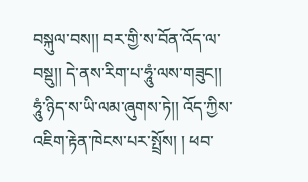བསྐུལ་བས།། བར་གྱི་ས་བོན་འོད་ལ་བསྡུ།། དེ་ནས་རིག་པ་ཧཱུཾ་ལས་གཟུང།། ཧཱུཾ་ཉིད་ས་ཡི་ལམ་ཞུགས་ཏེ།། འོད་ཀྱིས་འཇིག་རྟེན་ཁེངས་པར་སྤྲོས། ། ཕབ་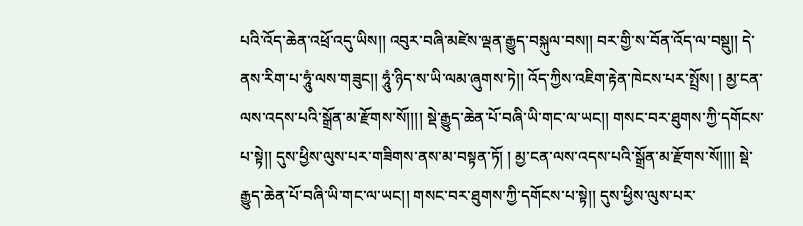པའི་འོད་ཆེན་འཕྲོ་འདུ་ཡིས།། འབུར་བཞི་མཛེས་ལྡན་རྒྱུད་བསྐུལ་བས།། བར་གྱི་ས་བོན་འོད་ལ་བསྡུ།། དེ་ནས་རིག་པ་ཧཱུཾ་ལས་གཟུང།། ཧཱུཾ་ཉིད་ས་ཡི་ལམ་ཞུགས་ཏེ།། འོད་ཀྱིས་འཇིག་རྟེན་ཁེངས་པར་སྤྲོས། ། མྱ་ངན་ལས་འདས་པའི་སྒྲོན་མ་རྫོགས་སོ།།།། སྡེ་རྒྱུད་ཆེན་པོ་བཞི་ཡི་གང་ལ་ཡང།། གསང་བར་ཐུགས་ཀྱི་དགོངས་པ་སྟེ།། དུས་ཕྱིས་ལུས་པར་གཟིགས་ནས་མ་བསྟན་ཏོ། ། མྱ་ངན་ལས་འདས་པའི་སྒྲོན་མ་རྫོགས་སོ།།།། སྡེ་རྒྱུད་ཆེན་པོ་བཞི་ཡི་གང་ལ་ཡང།། གསང་བར་ཐུགས་ཀྱི་དགོངས་པ་སྟེ།། དུས་ཕྱིས་ལུས་པར་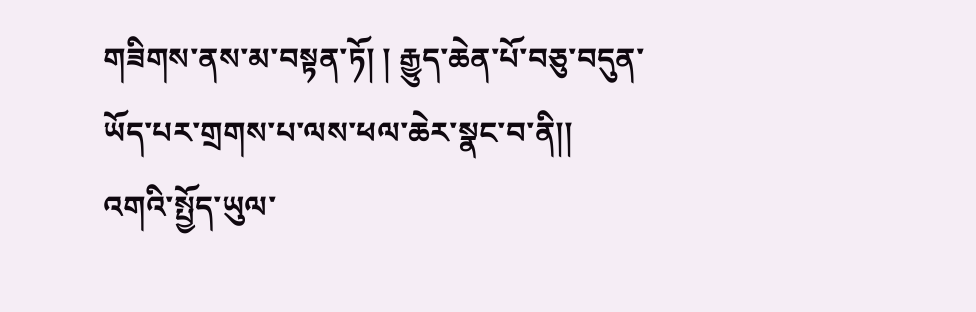གཟིགས་ནས་མ་བསྟན་ཏོ། ། རྒྱུད་ཆེན་པོ་བཅུ་བདུན་ཡོད་པར་གྲགས་པ་ལས་ཕལ་ཆེར་སྣང་བ་ནི།། འགའི་སྤྱོད་ཡུལ་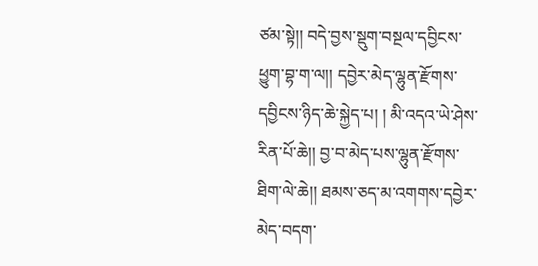ཙམ་སྟེ།། བདེ་བྱས་སྡུག་བསྔལ་དབྱིངས་ཕྱུག་བྷ་ག་ལ།། དབྱེར་མེད་ལྷུན་རྫོགས་དབྱིངས་ཉིད་ཆེ་སྐྱེད་པ། ། མི་འདའ་ཡེ་ཤེས་རིན་པོ་ཆེ།། བྱ་བ་མེད་པས་ལྷུན་རྫོགས་ཐིག་ལེ་ཆེ།། ཐམས་ཅད་མ་འགགས་དབྱེར་མེད་བདག་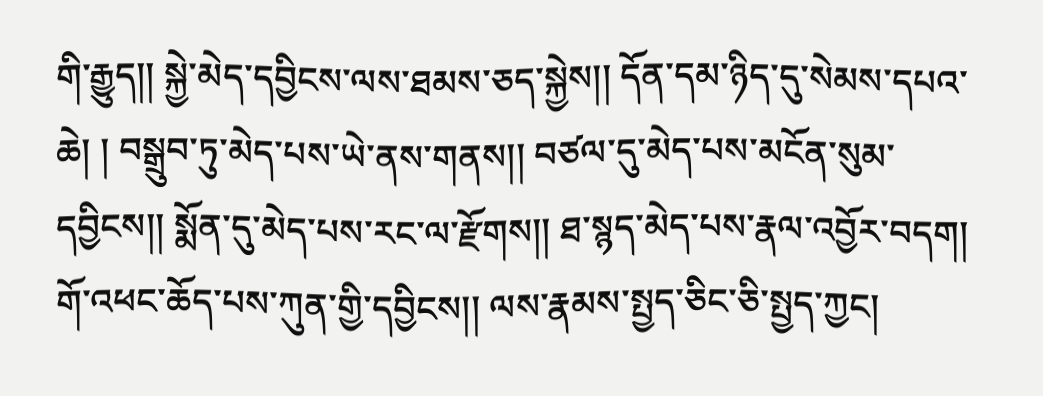གི་རྒྱུད།། སྐྱེ་མེད་དབྱིངས་ལས་ཐམས་ཅད་སྐྱེས།། དོན་དམ་ཉིད་དུ་སེམས་དཔའ་ཆེ། ། བསྒྲུབ་ཏུ་མེད་པས་ཡེ་ནས་གནས།། བཙལ་དུ་མེད་པས་མངོན་སུམ་དབྱིངས།། སྨོན་དུ་མེད་པས་རང་ལ་རྫོགས།། ཐ་སྙད་མེད་པས་རྣལ་འབྱོར་བདག། གོ་འཕང་ཆོད་པས་ཀུན་གྱི་དབྱིངས།། ལས་རྣམས་སྤྱད་ཅིང་ཅི་སྤྱད་ཀྱང།